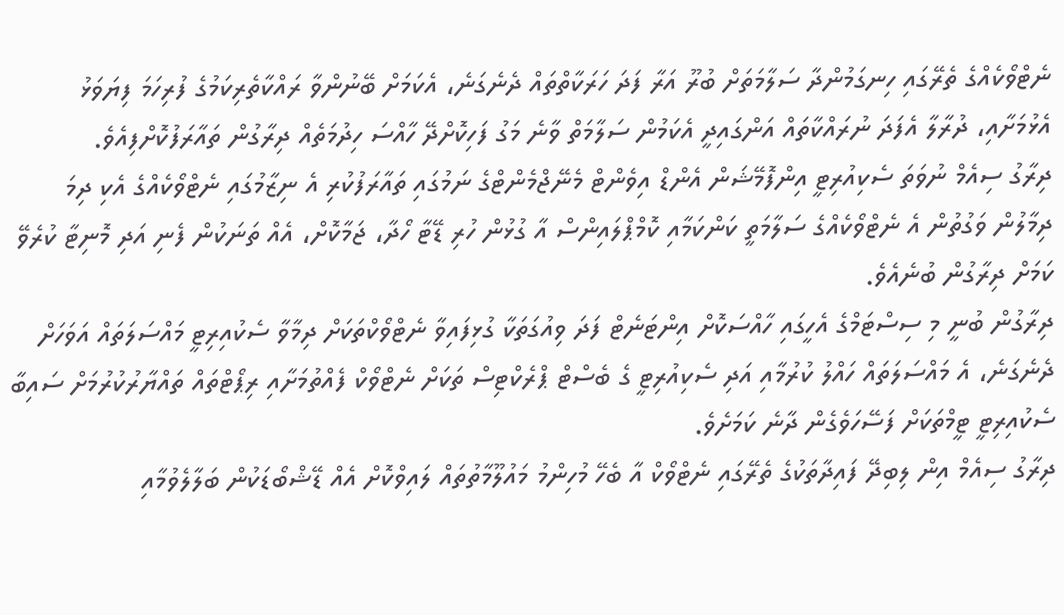ނެޓްވޯކެއްގެ ތެރޭގައި ހިނގަމުންދާ ސަލާމަތަށް ބުރޫ އަރާ ފަދަ ހަރަކާތްތައް ދެނެގަނެ، އެކަމަށް ބޭނުންވާ ރައްކާތެރިކަމުގެ ފުރިހަމަ ފިޔަވަޅު އެޅުމަށާއި، ދުރާލާ އެފަދަ ނުރައްކާތައް އަންގައިދީ އެކަމުން ސަލާމަތް ވާނެ މަގު ފަހިކޮށްދޭ ހާއްސަ ހިދުމަތެއް ދިރާގުން ތައާރަފުކޮށްފިއެވެ.
ދިރާގު ސިއެމް ނުވަތަ ސެކިއުރިޓީ އިންފޮމޭޝަން އެންޑް އިވެންޓް މެނޭޖްމެންޓްގެ ނަމުގައި ތައާރަފުކުރި އެ ނިޒާމުގައި ނެޓްވޯކެއްގެ އެކި ދިމަ ދިމާލުން ވަގުތުން އެ ނެޓްވޯކެއްގެ ސަލާމަތީ ކަންކަމާއި ކޮމްޕްލައިންސް އާ ގުޅުން ހުރި ޑޭޓާ ހޯދާ، ޖަމާކޮށް، އެއް ތަނަކުން ފެނި އަދި މޮނިޓާ ކުރެވޭ ކަމަށް ދިރާގުން ބުނެއެވެ.
ދިރާގުން ބުނީ މި ސިސްޓަމްގެ އެހީގައި ހާއްސަކޮށް އިންޓަނެޓް ފަދަ ވިއުގަތަކާ ގުޅިފައިވާ ނެޓްވޯކްތަކަށް ދިމާވާ ސެކުއިރިޓީ މައްސަލަތައް އަވަހަށް ދެނެގަނެ، އެ މައްސަލަތައް ހައްލު ކުރުމާއި އަދި ސެކިއުރިޓީ ގެ ބެސްޓް ޕްރެކްޓިސް ތަކަށް ނެޓްވޯކް ފެއްތުމަށާއި ރިޕޯޓްތައް ތައްޔާރުކުރުމަށް ސައިބާ ސެކުއިރިޓީ ޓީމްތަކަށް ފަސޭހަވެގެން ދާނެ ކަމަށެވެ.
ދިރާގު ސިއެމް އިން ލިބިދޭ ފައިދާތަކުގެ ތެރޭގައި ނެޓްވޯކް އާ ބެހޭ މުހިންމު މައުލޫމާތުތައް ލައިވްކޮށް އެއް ޑޭޝްބޯޑަކުން ބަލާލެވުމާއި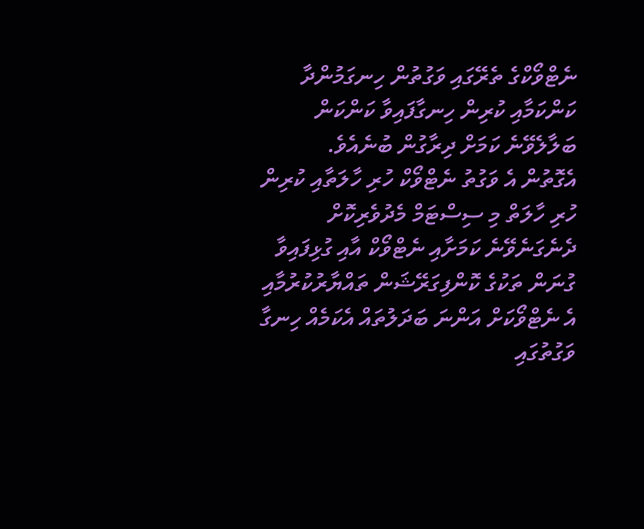ނެޓްވޯކްގެ ތެރޭގައި ވަގުތުން ހިނގަމުންދާ ކަންކަމާއި ކުރިން ހިނގާފައިވާ ކަންކަން ބަލާލެވޭނެ ކަމަށް ދިރާގުން ބުނެއެވެ.
އެގޮތުން އެ ވަގުތު ނެޓްވޯކް ހުރި ހާލަތާއި ކުރިން ހުރި ހާލަތް މި ސިސްޓަމް މެދުވެރިކޮށް ދެނެގަނެވޭނެ ކަމަށާއި ނެޓްވޯކް އާއި ގުޅިފައިވާ ގުނަން ތަކުގެ ކޮންފިގަރޭޝަން ތައްޔާރުކުރުމާއި އެ ނެޓްވޯކަށް އަންނަ ބަދަލުތައް އެކަމެއް ހިނގާ ވަގުތުގައި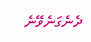ދެނެގަނެވޭނެ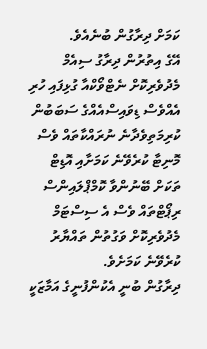ކަމަށް ދިރާގުން ބުނެއެވެ.
އޭގެ އިތުރުން ދިރާގު ސިއެމް މެދުވެރިކޮށް ނެޓްވޯކްއާ ގުޅިފައި ހުރި އެއްވެސް ޑިވައިސްއެއްގެ ސަބަބުން ކުރިމަތިވެދާނެ ނުރައްކާތައް ވެސް މޮނިޓާ ކުރެވޭނެ ކަމަށާއި އޮޑިޓް ތަކަށް ބޭނުންވާ ކޮމްޕްލައިންސް ރިޕޯޓްތައް ވެސް އެ ސިސްޓަމް މެދުވެރިކޮށް ވަގުތުން ތައްޔާރު ކުރެވޭނެ ކަމަށެވެ.
ދިރާގުން ބުނީ އެކުންފުނީގެ އަމާޒަކީ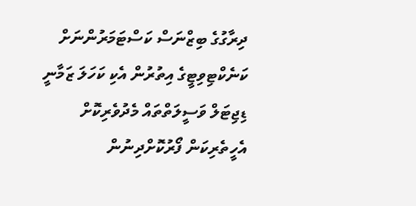ދިރާގުގެ ބިޒްނަސް ކަސްޓަމަރުންނަށް ކަނެކްޓިވިޓީގެ އިތުރުން އެކި ކަހަލަ ޒަމާނީ ޑިޖިޓަލް ވަސީލަތްތައް މެދުވެރިކޮށް އެހީތެރިކަން ފޯރުކޮށްދިނުން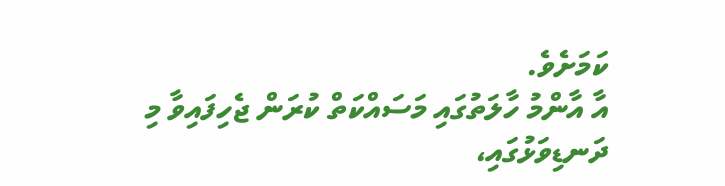ކަމަށެވެ.
އާ އާންމު ހާލަތުގައި މަސައްކަތް ކުރަން ޖެހިފައިވާ މި ދަނޑިވަޅުގައި،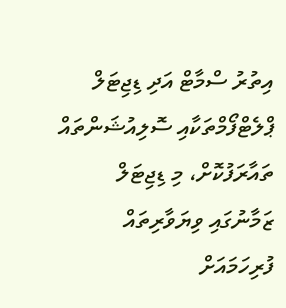އިތުރު ސްމާޓް އަދި ޑިޖިޓަލް ޕްލެޓްފޯމްތަކާއި ސޮލިއުޝަންތައް ތައާރަފުކޮށް، މި ޑިޖިޓަލް ޒަމާނުގައި ވިޔަވާރިތައް ފުރިހަމައަށް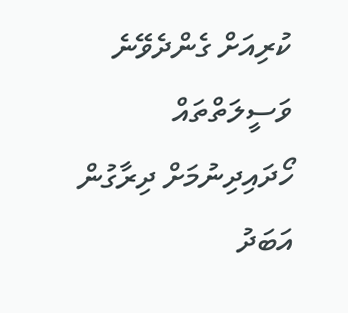ކުރިއަށް ގެންދެވޭނެ ވަސީލަތްތައް ހޯދައިދިނުމަށް ދިރާގުން އަބަދު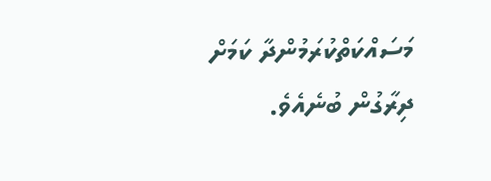މަސައްކަތްކުރަމުންދާ ކަމަށް ދިރާގުން ބުނެއެވެ.